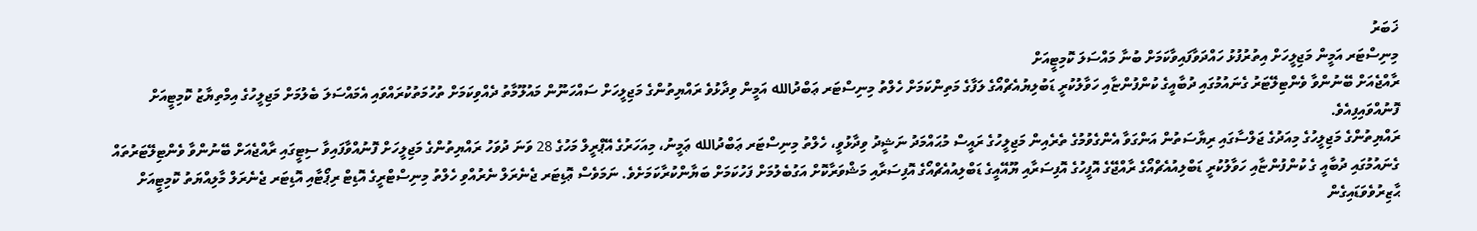ޚަބަރު
މިނިސްޓަރ އަމީން މަޖިލީހަށް އިތުރުފުޅު ހައްދަވާފައިވާކަމަށް ބުނާ މައްސަލަ ކޮމިޓީއަށް
ރާއްޖެއަށް ބޭނުންވާ ވެންޓިލޭޓަރު ގެނައުމުގައި ދުބާއީގެ ކުންފުންޏާއި ހަވާލުކުރީ ޑަބުލިޔުއެޗްއޯގެ ލަފާގެ މަތިންކަމަށް ހެލްތު މިނިސްޓަރ ޢަބްދުالله އަމީން ވިދާޅުވެ ރައްޔިތުންގެ މަޖިލީހަށް ސައްހަނޫން މައުލޫމާތު ދެއްވިކަމަށް ތުހުމަތުކުރައްވައި އެމައްސަލަ ބެލުމަށް މަޖިލީހުގެ އިމްތިޔާޒު ކޮމިޓީއަށް ފޮނުއްވައިފިއެވެ.
ރައްޔިތުންގެ މަޖިލީހުގެ މިއަދުގެ ޖަލްސާގައި ރިޔާސަތުން އަންގަވާ އެންގެވުމުގެ ތެރެއިން މަޖިލީހުގެ ރައީސް މުޙައްމަދު ނަޝީދު ވިދާޅުވީ، ހެލްތު މިނިސްޓަރ ޢަބްދުالله ޢަމީނު، މިއަހަރުގެ އޭޕްރީލް މަހުގެ 28 ވަނަ ދުވަހު ރައްޔިތުންގެ މަޖިލީހަށް ފޮނުއްވާފައިވާ ސިޓީގައި ރާއްޖެއަށް ބޭނުންވާ ވެންޓިލޭޓަރުތައް ގެނައުމުގައި ދުބާއީ ގެ ކުންފުންޏާއި ހަވާލުކުރީ ޑަބްލިއުއެޗްއޯގެ ރާއްޖޭގެ އޮފީހުގެ އޮފިސަރާއި ޔޫއޭއީގެ ޑަބްލިއުއެޗްއޯގެ އޮފިސަރާއި މަޝްވަރާކޮށް އަގުބެލުމަށް ފަހުކަމަށް ބަޔާންކުރާކަމަށެވެ. ނަމަވެސް ޢޮޑިޓަރ ޖެނެރަލް ނެރުއްވި ހެލްތު މިނިސްޓްރީގެ އޮޑިޓް ރިޕޯޓާއި އޮޑިޓަރ ޖެނެރަލް މާލިއްޔަތު ކޮމިޓީއަށް ޙާޒިރުވެވަޑައިގެން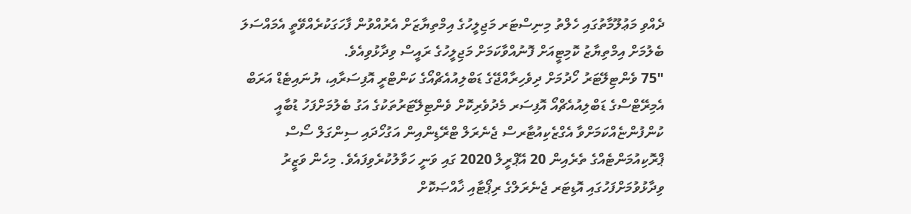ދެއްވި މަޢުލޫމާތުގައި ހެލްތު މިނިސްޓަރ މަޖިލީހުގެ އިމްތިޔާޒަށް އެރުއްވުން ފާހަގަކުރެއްވޭތީ އެމައްސަލަ ބެލުމަށް އިމްތިޔާޒު ކޮމިޓީއަށް ފޮނުއްވާކަމަށް މަޖިލީހުގެ ރައީސް ވިދާޅުވިއެވެ.
"75 ވެންޓިލޭޓަރު ހޯދުމަށް ދިވެހިރާއްޖޭގެ ޑަބްލިއުއެޗްއޯގެ ކަންޓްރީ އޮފިސަރާއި، ޔުނައިޓެޑް އަރަބް އެމިރޭޓްސްގެ ޑަބްލިއުއެޗްއޯ އޮފިސަރ މެދުވެރިކޮށް ވެންޓިލޭޓަރުތަކުގެ އަގު ބެލުމަށްފަހު ޑުބާއީ ކުންފުންޏެއްކަމަށްވާ އެގްޒެކިއުޓާރސް ޖެނެރަލް ޓްރޭޑިންއިން އަގުހޯދައި ސިންގަލް ސޯސް ޕްރޮކިއުމަންޓެއްގެ ތެރެއިން 20 އޭޕްރީލް 2020 ގައި ވަނީ ހަވާލުކުރެވިފައެވެ. މިހެން ވަޒީރު ވިދާޅުވުމަށްފަހުގައި އޮޑިޓަރ ޖެނެރަލްގެ ރިޕޯޓާއި ޚާއްޞަކޮށް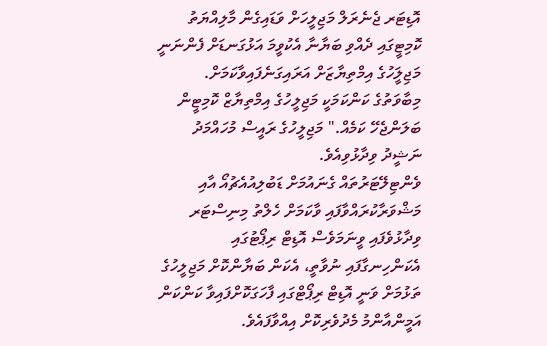އޮޑިޓަރ ޖެނެރަލް މަޖިލީހަށް ވަޑައިގެން މާލިއްޔަތު ކޮމިޓީގައި ދެއްވި ބަޔާނާ އެކުވީމަ އަޅުގަނޑަށް ފެންނަނީ މަޖިލީަހުގެ އިމްތިޔާޒަށް އަރައިގަނެފައިވާކަމަށް. މިބާވަތުގެ ކަންކަމަކީ މަޖިލީހުގެ އިމްތިޔާޒް ކޮމިޓީން ބަލަންޖެހޭ ކަމެއް." މަޖިލީހުގެ ރައީސް މުހައްމަދު ނަޝީދު ވިދާޅުވިއެވެ.
ވެންޓިލޭޓަރުތައް ގެނައުމަށް ޑަބުލިއުއެޗުއޯ އާއި މަޝްވަރާކުރައްވާފައި ވާކަމަށް ހެލްތު މިނިސްޓަރ ވިދާޅުވެފައި ވީނަމަވެސް އޮޑިޓް ރިޕޯޓުގައި އެކަންހިނގާފައި ނުވާތީ، އެކަން ބަޔާންކޮށް މަޖިލީހުގެ ތަޅުމަށް ވަނީ އޮޑިޓް ރިޕޯޓްގައި ފާހަގަކޮށްފައިވާ ކަންކަން އަމީންއާންމު މެދުވެރިކޮށް އިއްވާފައެވެ.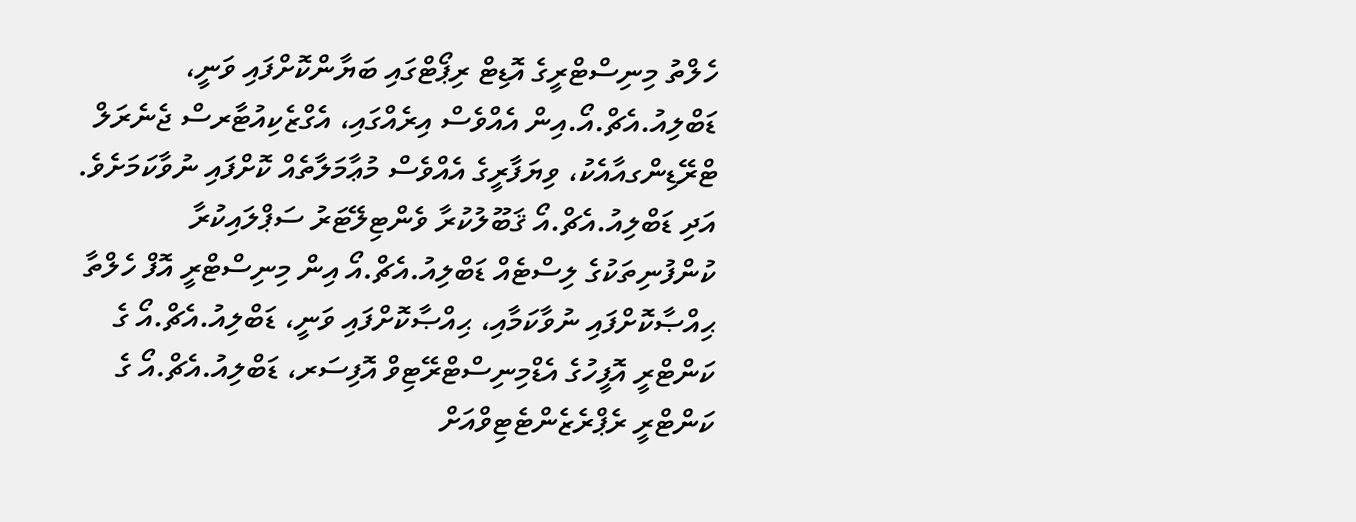ހެލްތު މިނިސްޓްރީގެ އޮޑިޓް ރިޕޯޓްގައި ބަޔާންކޮށްފައި ވަނީ، ޑަބްލިއު.އެޗް.އޯ.އިން އެއްވެސް އިރެއްގައި، އެގްޒެކިއުޓާރސް ޖެނެރަލް ޓްރޭޑިންގއާއެކު، ވިޔަފާރީގެ އެއްވެސް މުޢާމަލާތެއް ކޮށްފައި ނުވާކަމަށެވެ. އަދި ޑަބްލިއު.އެޗް.އޯ ޤަބޫލުކުރާ ވެންޓިލޭޓަރު ސަޕްލައިކުރާ ކުންފުނިތަކުގެ ލިސްޓެއް ޑަބްލިއު.އެޗް.އޯ އިން މިނިސްޓްރީ އޮފް ހެލްތާ ޙިއްޞާކޮށްފައި ނުވާކަމާއި، ޙިއްޞާކޮށްފައި ވަނީ، ޑަބްލިއު.އެޗް.އޯ ގެ ކަންޓްރީ އޮފީހުގެ އެޑްމިނިސްޓްރޭޓިވް އޮފިސަރ، ޑަބްލިއު.އެޗް.އޯ ގެ ކަންޓްރީ ރެޕްރެޒެންޓެޓިވްއަށް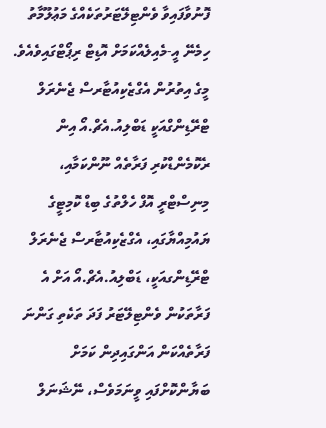ފޮނުވާފައިވާ ވެންޓިލޭޓަރުތަކެއްގެ މަޢުލޫމާތު ހިމެނޭ އީ-މެއިލެއްކަމަށް އޮޑިޓް ރިޕޯޓްގައިވެއެވެ.
މީގެ އިތުރުން އެގްޒެކިއުޓާރސް ޖެނެރަލް ޓްރޭޑިންގްއަކީ ޑަބްލިއު.އެޗް.އޯ އިން ރެކޮމެންޑްކުރި ފަރާތެއް ނޫންކަމާއި، މިނިސްޓްރީ އޮފް ހެލްތުގެ ބިޑް ކޮމިޓީގެ ޔައުމިއްޔާގައި، އެގްޒެކިއުޓާރސް ޖެނެރަލް ޓްރޭޑިންގއަކީ، ޑަބްލިއު.އެޗް.އޯ އަށް އެ ފަރާތަކުން ވެންޓިލޭޓަރު ފަދަ ތަކެތި ގަންނަ ފަރާތެއްކަން އަންގައިދިން ކަމަށް ބަޔާންކޮށްފައި ވީނަމަވެސް، ނޭޝަނަލް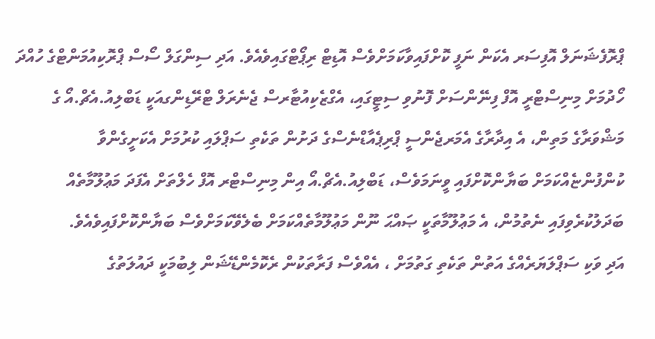ޕްރޮފެޝަނަލް އޮފިސަރ އެކަން ނަފީ ކޮށްފައިވާކަމަށްވެސް އޮޑިޓް ރިޕޯޓްގައިވެއެވެ. އަދި ސިންގަލް ސޯސް ޕްރޮކިއުމަންޓްގެ ހުއްދަ ހޯދުމަށް މިނިސްޓްރީ އޮފް ފިނޭންސަށް ފޮނުވި ސިޓީގައި، އެގްޒެކިއުޓާރސް ޖެނެރަލް ޓްރޭޑިންގއަކީ ޑަބްލިއު.އެޗް.އޯ ގެ މަޝްވަރާގެ މަތިން، އެ އިދާރާގެ އެމަރޖެންސީ ޕްރިޕެއާޑްނެސްގެ ދަށުން ތަކެތި ސަޕްލައި ކުރުމަށް އެކަށީގެންވާ ކުންފުންޏެއްކަމަށް ބަޔާންކޮށްފައި ވީނަމަވެސް، ޑަބްލިއު.އެޗް.އޯ އިން މިނިސްޓްރ އޮފް ހެލްތަށް އެފަދަ މަޢުލޫމާތެއް ބަދަލުކުރެވިފައި ނެތުމުން، އެ މަޢުލޫމާތަކީ ޞައްޙަ ނޫން މަޢުލޫމާތެއްކަމަށް ބެލެވޭކަމަށްވެސް ބަޔާންކޮށްފައިވެއެވެ.
އަދި ވަކި ސަޕްލަޔަރެއްގެ އަތުން ތަކެތި ގަތުމަށް ، އެއްވެސް ފަރާތަކުން ރެކޮމެންޑޭޝަން ލިބުމަކީ ދައުލަތުގެ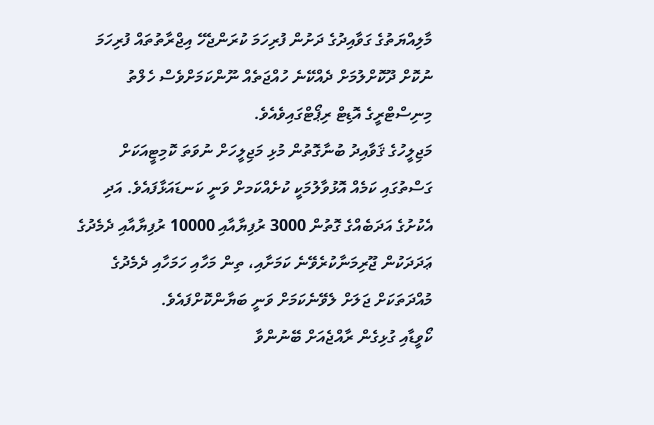މާލިއްޔަތުގެ ގަވާއިދުގެ ދަށުން ފުރިހަމަ ކުރަންޖެހޭ އިޖްރާތުތައް ފުރިހަމަ ނުކޮށް ދޫކޮށްލުމަށް ދެއްކޭނެ ހުއްޖަތެއް ނޫންކަމަށްވެސް ހެލްތު މިނިސްޓްރީގެ އޮޑިޓް ރިޕޯޓްގައިވެއެވެ.
މަޖިލީހުގެ ޤަވާއިދު ބުނާގޮތުން މުޅި މަޖިލީހަށް ނުވަތަ ކޮމިޓީއަކަށް ގަސްތުގައި ކަމެއް އޮޅުވާލުމަކީ ކުށެއްކަމށް ވަނީ ކަނޑައަޅާފައެވެ. އަދި އެކުށުގެ އަދަބެއްގެ ގޮތުން 3000 ރުފިޔާއާއި 10000 ރުފިޔާއާއި ދެމެދުގެ ޢަދަދަކުން ޖޫރިމަނާކުރެވޭނެ ކަމަށާއި، ތިން މަހާއި ހަމަހާއި ދެމެދުގެ މުއްދަތަކަށް ޖަލަށް ލެވޭނެކަމަށް ވަނީ ބަޔާންކޮށްފައެވެ.
ކޯވީޑާއި ގުޅިގެން ރާއްޖެއަށް ބޭނުންވާ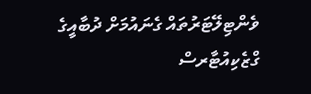ވެންޓިލޭޓަރުތައް ގެނައުމަށް ދުބާއީގެ ގްޒެކިއުޓާރސް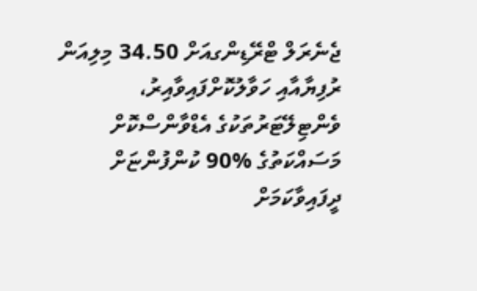ޖެނެރަލް ޓްރޭޑިންގއަށް 34.50 މިލިއަން ރުފިޔާއާއި ހަވާލުކޮށްފައިވާއިރު، ވެންޓިލޭޓަރުތަކުގެ އެޑްވާންސްކޮށް މަސައްކަތުގެ %90 ކުންފުންޏަށް ދީފައިވާކަމަށް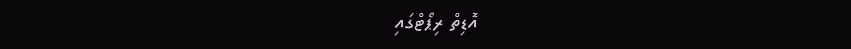އޮޑިތް ރިޕޯޓްގައި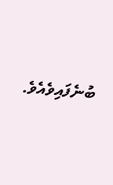ބުނެފައިވެއެވެ.